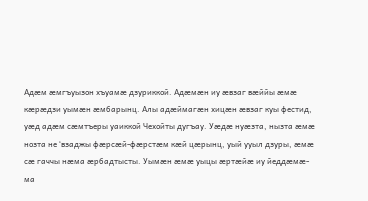Адæм æмгъуызон хъуамæ дзуриккой. Адæмæн иу æвзаг вæййы æмæ кæрæдзи уымæн æмбарынц. Алы адæймагæн хицæн æвзаг куы фестид, уæд адæм сæмтъеры уаиккой Чехойты дугъау. Уæдæ нуæзта, нызта æмæ нозта не ʻвзаджы фæрсæй-фæрстæм кæй цæрынц, уый ууыл дзуры, æмæ сæ гаччы нæма æрбадтысты. Уымæн æмæ уыцы æртæйæ иу йеддæмæ-ма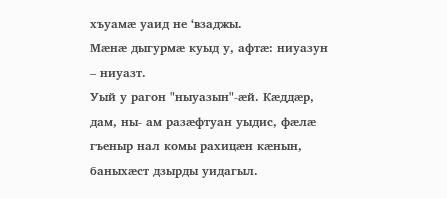хъуамæ уаид не ʻвзаджы.
Мæнæ дыгурмæ куыд у, афтæ: ниуазун – ниуазт.
Уый у рагон "ныуазын"-æй. Кæддæр, дам, ны- ам разæфтуан уыдис, фæлæ гъеныр нал комы рахицæн кæнын, баныхæст дзырды уидагыл.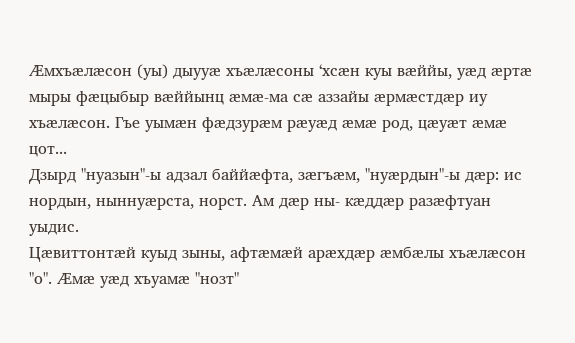Æмхъæлæсон (уы) дыууæ хъæлæсоны ʻхсæн куы вæййы, уæд æртæ мыры фæцыбыр вæййынц æмæ-ма сæ аззайы æрмæстдæр иу хъæлæсон. Гъе уымæн фæдзурæм рæуæд æмæ род, цæуæт æмæ цот...
Дзырд "нуазын"-ы адзал баййæфта, зæгъæм, "нуæрдын"-ы дæр: ис нордын, ныннуæрста, норст. Ам дæр ны- кæддæр разæфтуан уыдис.
Цæвиттонтæй куыд зыны, афтæмæй арæхдæр æмбæлы хъæлæсон "о". Æмæ уæд хъуамæ "нозт"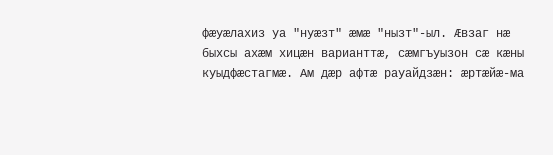фæуæлахиз уа "нуæзт" æмæ "нызт"-ыл. Æвзаг нæ быхсы ахæм хицæн варианттæ, сæмгъуызон сæ кæны куыдфæстагмæ. Ам дæр афтæ рауайдзæн: æртæйæ-ма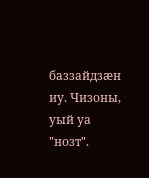баззайдзæн иу. Чизоны, уый уа "нозт".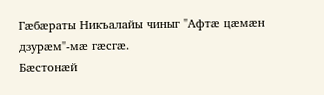Гæбæраты Никъалайы чиныг "Афтæ цæмæн дзурæм"-мæ гæсгæ.
Бæстонæй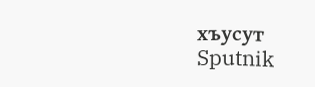хъусут Sputnik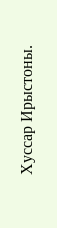Хуссар Ирыстоны.